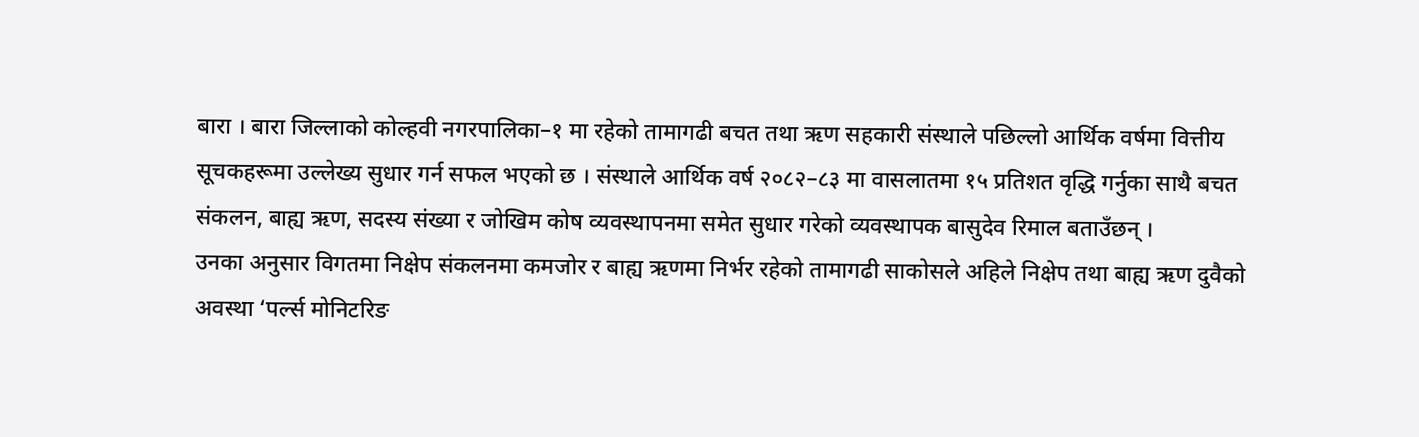बारा । बारा जिल्लाको कोल्हवी नगरपालिका–१ मा रहेको तामागढी बचत तथा ऋण सहकारी संस्थाले पछिल्लो आर्थिक वर्षमा वित्तीय सूचकहरूमा उल्लेख्य सुधार गर्न सफल भएको छ । संस्थाले आर्थिक वर्ष २०८२–८३ मा वासलातमा १५ प्रतिशत वृद्धि गर्नुका साथै बचत संकलन, बाह्य ऋण, सदस्य संख्या र जोखिम कोष व्यवस्थापनमा समेत सुधार गरेको व्यवस्थापक बासुदेव रिमाल बताउँछन् ।
उनका अनुसार विगतमा निक्षेप संकलनमा कमजोर र बाह्य ऋणमा निर्भर रहेको तामागढी साकोसले अहिले निक्षेप तथा बाह्य ऋण दुवैको अवस्था ‘पर्ल्स मोनिटरिङ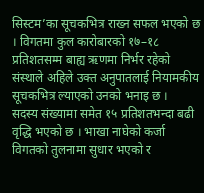सिस्टम’का सूचकभित्र राख्न सफल भएको छ । विगतमा कुल कारोबारको १७–१८ प्रतिशतसम्म बाह्य ऋणमा निर्भर रहेको संस्थाले अहिले उक्त अनुपातलाई नियामकीय सूचकभित्र ल्याएको उनको भनाइ छ ।
सदस्य संख्यामा समेत १५ प्रतिशतभन्दा बढी वृद्धि भएको छ । भाखा नाघेको कर्जा विगतको तुलनामा सुधार भएको र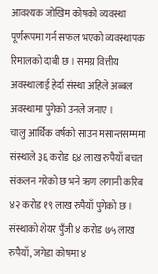आवश्यक जोखिम कोषको व्यवस्था पूर्णरूपमा गर्न सफल भएको व्यवस्थापक रिमालको दाबी छ । समग्र वित्तीय अवस्थालाई हेर्दा संस्था अहिले अब्बल अवस्थामा पुगेको उनले जनाए ।
चालु आर्थिक वर्षको साउन मसान्तसम्ममा संस्थाले ३६ करोड ६४ लाख रुपैयाँ बचत संकलन गरेको छ भने ऋण लगानी करिब ४२ करोड १९ लाख रुपैयाँ पुगेको छ । संस्थाको शेयर पुँजी ४ करोड ७५ लाख रुपैयाँ, जगेडा कोषमा ४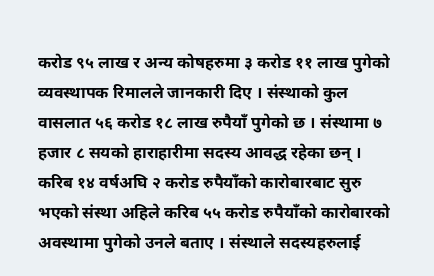करोड ९५ लाख र अन्य कोषहरुमा ३ करोड ११ लाख पुगेको व्यवस्थापक रिमालले जानकारी दिए । संस्थाको कुल वासलात ५६ करोड १८ लाख रुपैयाँ पुगेको छ । संस्थामा ७ हजार ८ सयको हाराहारीमा सदस्य आवद्ध रहेका छन् ।
करिब १४ वर्षअघि २ करोड रुपैयाँको कारोबारबाट सुरु भएको संस्था अहिले करिब ५५ करोड रुपैयाँको कारोबारको अवस्थामा पुगेको उनले बताए । संस्थाले सदस्यहरुलाई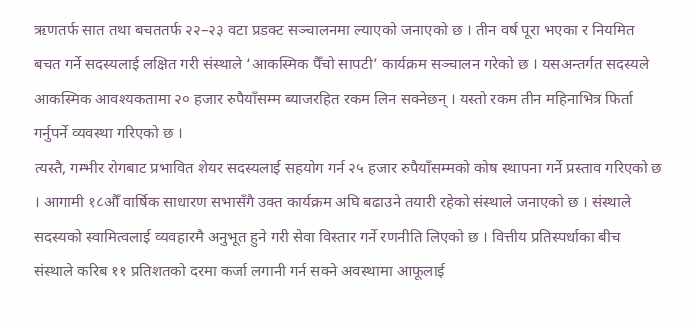ऋणतर्फ सात तथा बचततर्फ २२–२३ वटा प्रडक्ट सञ्चालनमा ल्याएको जनाएको छ । तीन वर्ष पूरा भएका र नियमित बचत गर्ने सदस्यलाई लक्षित गरी संस्थाले ‘आकस्मिक पैँचो सापटी’ कार्यक्रम सञ्चालन गरेको छ । यसअन्तर्गत सदस्यले आकस्मिक आवश्यकतामा २० हजार रुपैयाँसम्म ब्याजरहित रकम लिन सक्नेछन् । यस्तो रकम तीन महिनाभित्र फिर्ता गर्नुपर्ने व्यवस्था गरिएको छ ।
त्यस्तै, गम्भीर रोगबाट प्रभावित शेयर सदस्यलाई सहयोग गर्न २५ हजार रुपैयाँसम्मको कोष स्थापना गर्ने प्रस्ताव गरिएको छ । आगामी १८औँ वार्षिक साधारण सभासँगै उक्त कार्यक्रम अघि बढाउने तयारी रहेको संस्थाले जनाएको छ । संस्थाले सदस्यको स्वामित्वलाई व्यवहारमै अनुभूत हुने गरी सेवा विस्तार गर्ने रणनीति लिएको छ । वित्तीय प्रतिस्पर्धाका बीच संस्थाले करिब ११ प्रतिशतको दरमा कर्जा लगानी गर्न सक्ने अवस्थामा आफूलाई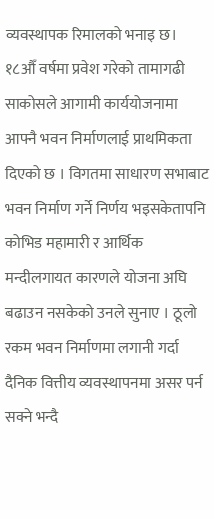व्यवस्थापक रिमालको भनाइ छ।
१८औँ वर्षमा प्रवेश गरेको तामागढी साकोसले आगामी कार्ययोजनामा आफ्नै भवन निर्माणलाई प्राथमिकता दिएको छ । विगतमा साधारण सभाबाट भवन निर्माण गर्ने निर्णय भइसकेतापनि कोभिड महामारी र आर्थिक मन्दीलगायत कारणले योजना अघि बढाउन नसकेको उनले सुनाए । ठूलो रकम भवन निर्माणमा लगानी गर्दा दैनिक वित्तीय व्यवस्थापनमा असर पर्न सक्ने भन्दै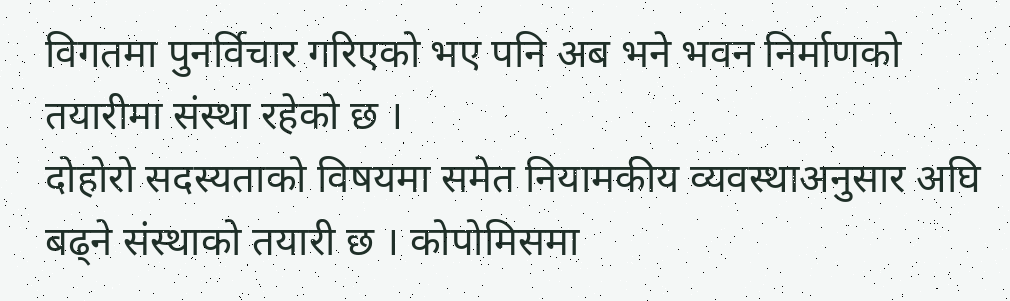विगतमा पुनर्विचार गरिएको भए पनि अब भने भवन निर्माणको तयारीमा संस्था रहेको छ ।
दोहोरो सदस्यताको विषयमा समेत नियामकीय व्यवस्थाअनुसार अघि बढ्ने संस्थाको तयारी छ । कोपोमिसमा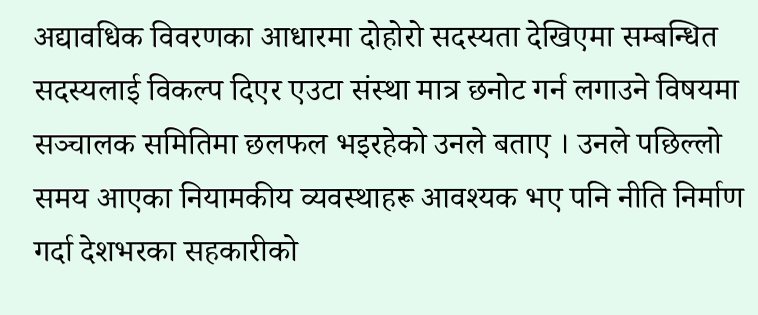अद्यावधिक विवरणका आधारमा दोहोरो सदस्यता देखिएमा सम्बन्धित सदस्यलाई विकल्प दिएर एउटा संस्था मात्र छनोट गर्न लगाउने विषयमा सञ्चालक समितिमा छलफल भइरहेको उनले बताए । उनले पछिल्लो समय आएका नियामकीय व्यवस्थाहरू आवश्यक भए पनि नीति निर्माण गर्दा देशभरका सहकारीको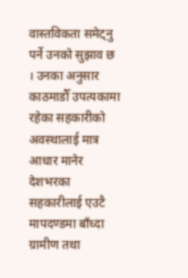वास्तविकता समेट्नु पर्ने उनको सुझाव छ । उनका अनुसार काठमाडौँ उपत्यकामा रहेका सहकारीको अवस्थालाई मात्र आधार मानेर देशभरका सहकारीलाई एउटै मापदण्डमा बाँध्दा ग्रामीण तथा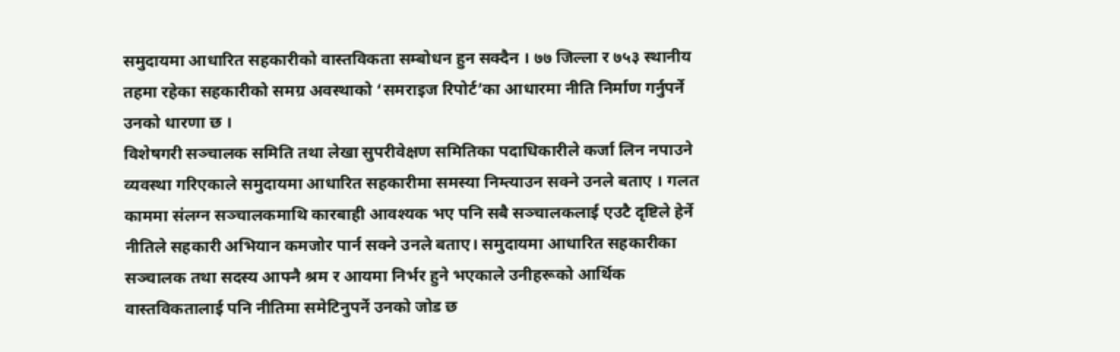समुदायमा आधारित सहकारीको वास्तविकता सम्बोधन हुन सक्दैन । ७७ जिल्ला र ७५३ स्थानीय तहमा रहेका सहकारीको समग्र अवस्थाको ‘समराइज रिपोर्ट’का आधारमा नीति निर्माण गर्नुपर्ने उनको धारणा छ ।
विशेषगरी सञ्चालक समिति तथा लेखा सुपरीवेक्षण समितिका पदाधिकारीले कर्जा लिन नपाउने व्यवस्था गरिएकाले समुदायमा आधारित सहकारीमा समस्या निम्त्याउन सक्ने उनले बताए । गलत काममा संलग्न सञ्चालकमाथि कारबाही आवश्यक भए पनि सबै सञ्चालकलाई एउटै दृष्टिले हेर्ने नीतिले सहकारी अभियान कमजोर पार्न सक्ने उनले बताए। समुदायमा आधारित सहकारीका सञ्चालक तथा सदस्य आफ्नै श्रम र आयमा निर्भर हुने भएकाले उनीहरूको आर्थिक वास्तविकतालाई पनि नीतिमा समेटिनुपर्ने उनको जोड छ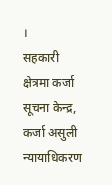।
सहकारी क्षेत्रमा कर्जा सूचना केन्द्र, कर्जा असुली न्यायाधिकरण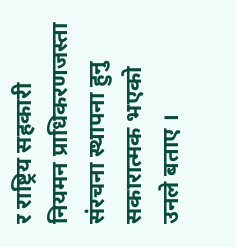र राष्ट्रिय सहकारी नियमन प्राधिकरणजस्ता संरचना स्थापना हुनु सकारात्मक भएको उनले बताए ।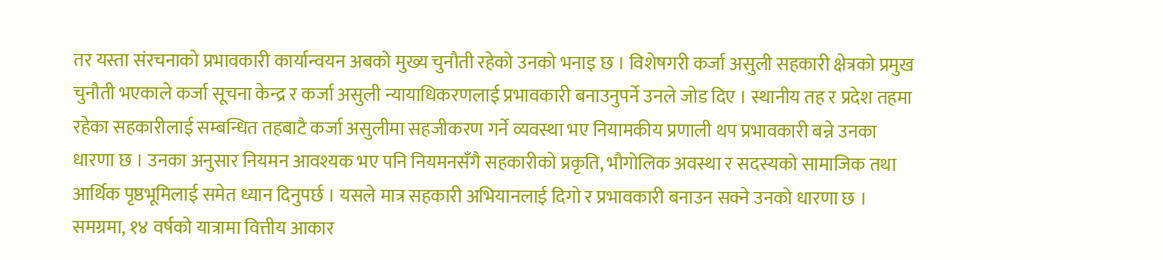तर यस्ता संरचनाको प्रभावकारी कार्यान्वयन अबको मुख्य चुनौती रहेको उनको भनाइ छ । विशेषगरी कर्जा असुली सहकारी क्षेत्रको प्रमुख चुनौती भएकाले कर्जा सूचना केन्द्र र कर्जा असुली न्यायाधिकरणलाई प्रभावकारी बनाउनुपर्ने उनले जोड दिए । स्थानीय तह र प्रदेश तहमा रहेका सहकारीलाई सम्बन्धित तहबाटै कर्जा असुलीमा सहजीकरण गर्ने व्यवस्था भए नियामकीय प्रणाली थप प्रभावकारी बन्ने उनका धारणा छ । उनका अनुसार नियमन आवश्यक भए पनि नियमनसँगै सहकारीको प्रकृति, भौगोलिक अवस्था र सदस्यको सामाजिक तथा आर्थिक पृष्ठभूमिलाई समेत ध्यान दिनुपर्छ । यसले मात्र सहकारी अभियानलाई दिगो र प्रभावकारी बनाउन सक्ने उनको धारणा छ ।
समग्रमा, १४ वर्षको यात्रामा वित्तीय आकार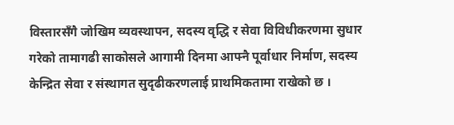विस्तारसँगै जोखिम व्यवस्थापन, सदस्य वृद्धि र सेवा विविधीकरणमा सुधार गरेको तामागढी साकोसले आगामी दिनमा आफ्नै पूर्वाधार निर्माण, सदस्य केन्द्रित सेवा र संस्थागत सुदृढीकरणलाई प्राथमिकतामा राखेको छ ।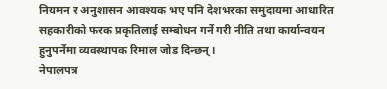नियमन र अनुशासन आवश्यक भए पनि देशभरका समुदायमा आधारित सहकारीको फरक प्रकृतिलाई सम्बोधन गर्ने गरी नीति तथा कार्यान्वयन हुनुपर्नेमा व्यवस्थापक रिमाल जोड दिन्छन् ।
नेपालपत्र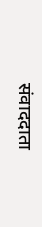संवाददाता